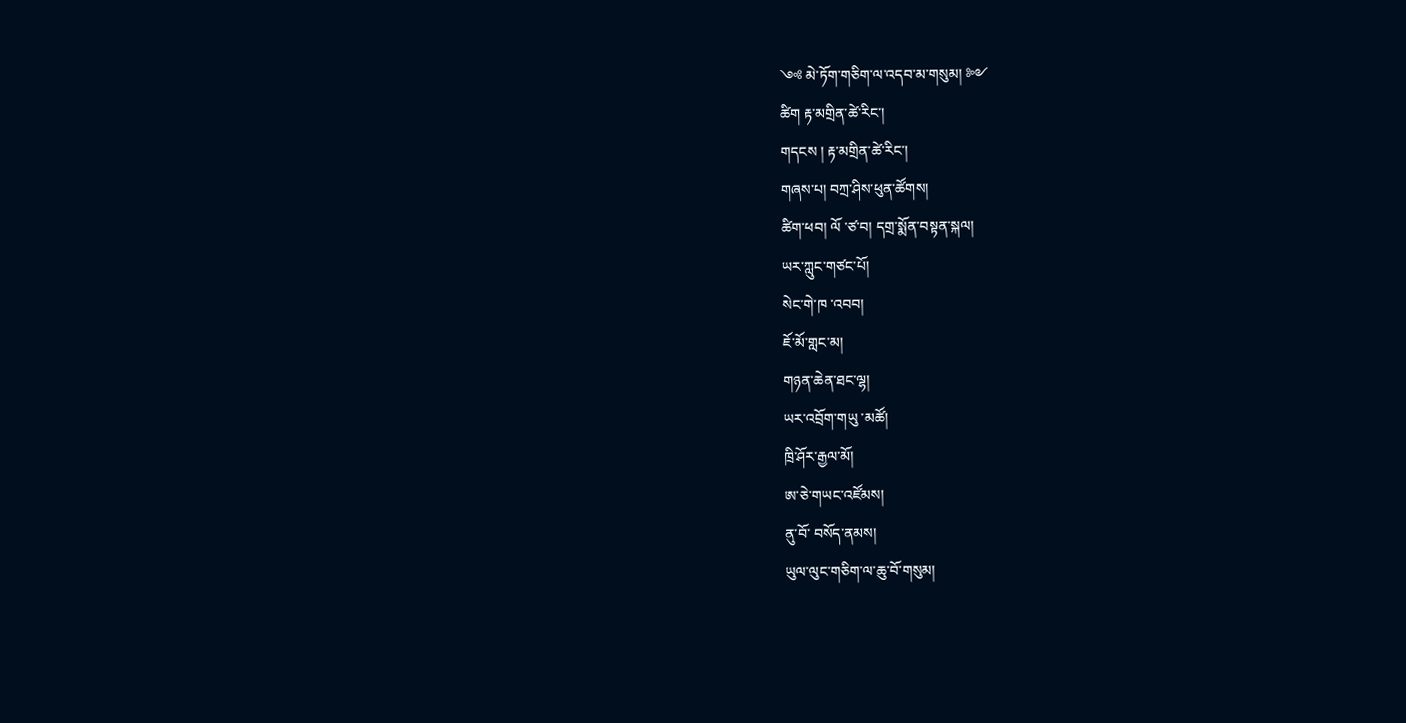༺ མེ་ཏོག་གཅིག་ལ་འདབ་མ་གསུམ། ༻
ཚིག རྟ་མགྲིན་ཚེ་རིང་།
གདངས ། རྟ་མགྲིན་ཚེ་རིང་།
གཞས་པ། བཀྲ་ཤིས་ཕུན་ཚོགས།
ཚིག་ཕབ། ལོ ་ཙ་བ། དགྲ་སྨོན་བསྟན་སྐལ།
ཡར་ཀླུང་གཙང་པོ།
སེང་གེ་ཁ ་འབབ།
ཇོ་མོ་གླང་མ།
གཉན་ཆེན་ཐང་ལྷ།
ཡར་འབྲོག་གཡུ ་མཚོ།
ཁྲི་ཤོར་རྒྱལ་མོ།
ཨ་ཅེ་གཡང་འཛོམས།
ནུ་བོ་ བསོད་ནམས།
ཡུལ་ལུང་གཅིག་ལ་ཆུ་བོ་གསུམ།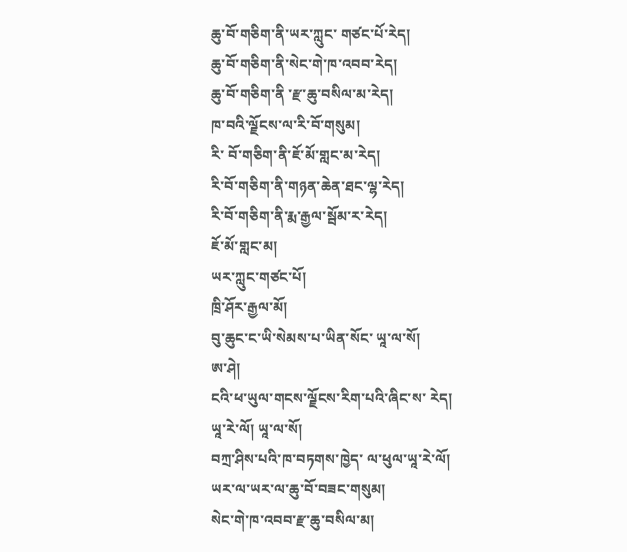ཆུ་བོ་གཅིག་ནི་ཡར་ཀླུང་ གཙང་པོ་རེད།
ཆུ་བོ་གཅིག་ནི་སེང་གེ་ཁ་འབབ་རེད།
ཆུ་བོ་གཅིག་ནི ་རྫ་ཆུ་བསིལ་མ་རེད།
ཁ་བའི་ལྗོངས་ལ་རི་བོ་གསུམ།
རི་ བོ་གཅིག་ནི་ཇོ་མོ་གླང་མ་རེད།
རི་བོ་གཅིག་ནི་གཉན་ཆེན་ཐང་ལྷ་རེད།
རི་བོ་གཅིག་ནི་རྨ་རྒྱལ་སྦོམ་ར་རེད།
ཇོ་མོ་གླང་མ།
ཡར་ཀླུང་གཙང་པོ།
ཁྲི་ཤོར་རྒྱལ་མོ།
བུ་ཆུང་ང་ཡི་སེམས་པ་ཡིན་སོང་ ཡཱ་ལ་སོ།
ཨ་ཤེ།
ངའི་ཕ་ཡུལ་གངས་ལྗོངས་རིག་པའི་ཞིང་ས་ རེད།
ཡཱ་རེ་ལོ། ཡཱ་ལ་སོ།
བཀྲ་ཤིས་པའི་ཁ་བཏགས་ཁྱེད་ ལ་ཕུལ་ཡཱ་རེ་ལོ།
ཡར་ལ་ཡར་ལ་ཆུ་བོ་བཟང་གསུམ།
སེང་གེ་ཁ་འབབ་རྫ་ཆུ་བསིལ་མ།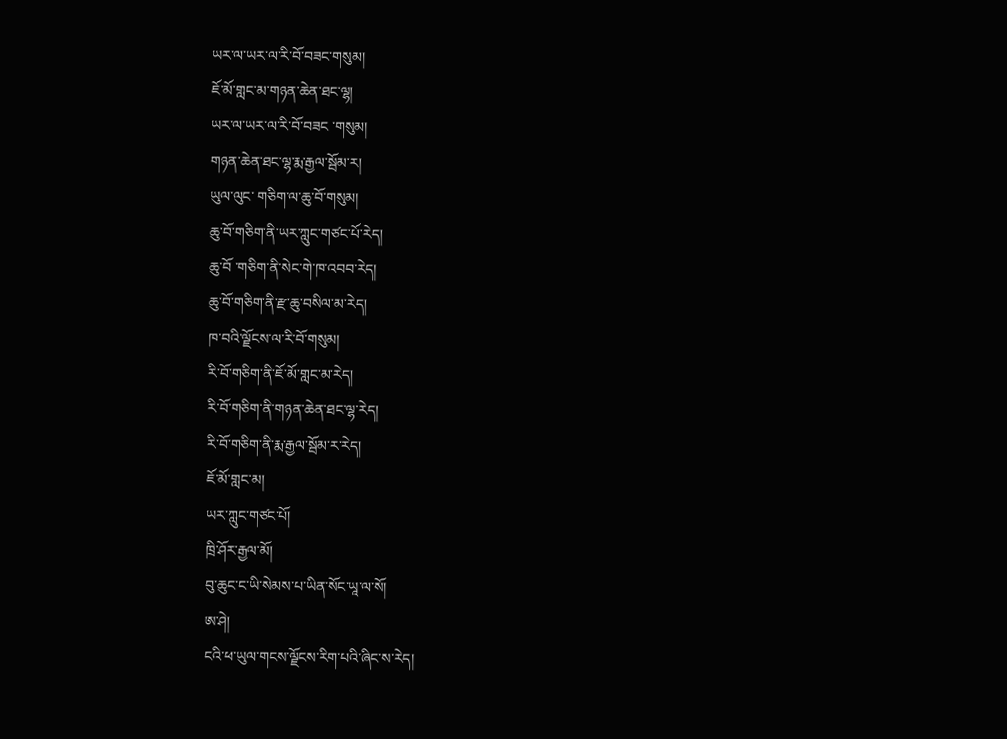ཡར་ལ་ཡར་ལ་རི་བོ་བཟང་གསུམ།
ཇོ་མོ་གླང་མ་གཉན་ཆེན་ཐང་ལྷ།
ཡར་ལ་ཡར་ལ་རི་བོ་བཟང ་གསུམ།
གཉན་ཆེན་ཐང་ལྷ་རྨ་རྒྱལ་སྦོམ་ར།
ཡུལ་ལུང་ གཅིག་ལ་ཆུ་བོ་གསུམ།
ཆུ་བོ་གཅིག་ནི་ཡར་ཀླུང་གཙང་པོ་རེད།
ཆུ་བོ ་གཅིག་ནི་སེང་གེ་ཁ་འབབ་རེད།
ཆུ་བོ་གཅིག་ནི་རྫ་ཆུ་བསིལ་མ་རེད།
ཁ་བའི་ལྗོངས་ལ་རི་བོ་གསུམ།
རི་བོ་གཅིག་ནི་ཇོ་མོ་གླང་མ་རེད།
རི་བོ་གཅིག་ནི་གཉན་ཆེན་ཐང་ལྷ་རེད།
རི་བོ་གཅིག་ནི་རྨ་རྒྱལ་སྦོམ་ར་རེད།
ཇོ་མོ་གླང་མ།
ཡར་ཀླུང་གཙང་པོ།
ཁྲི་ཤོར་རྒྱལ་མོ།
བུ་ཆུང་ང་ཡི་སེམས་པ་ཡིན་སོང་ཡཱ་ལ་སོ།
ཨ་ཤེ།
ངའི་ཕ་ཡུལ་གངས་ལྗོངས་རིག་པའི་ཞིང་ས་རེད།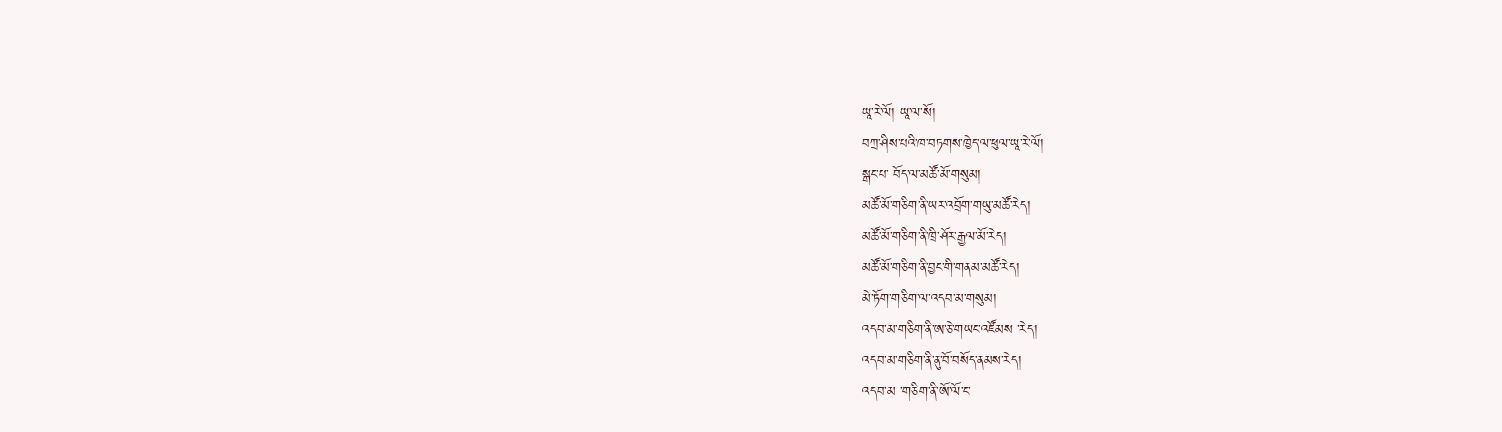ཡཱ་རེ་ལོ། ཡཱ་ལ་སོ།
བཀྲ་ཤིས་པའི་ཁ་བཏགས་ཁྱེད་ལ་ཕུལ་ཡཱ་རེ་ལོ།
སྒང་པ་ བོད་ལ་མཚོ་མོ་གསུམ།
མཚོ་མོ་གཅིག་ནི་ཡར་འབྲོག་གཡུ་མཚོ་རེད།
མཚོ་མོ་གཅིག་ནི་ཁྲི་ཤོར་རྒྱལ་མོ་རེད།
མཚོ་མོ་གཅིག་ནི་བྱང་གི་གནམ་མཚོ་རེད།
མེ་ཏོག་གཅིག་ལ་འདབ་མ་གསུམ།
འདབ་མ་གཅིག་ནི་ཨ་ཅེ་གཡང་འཛོམས ་རེད།
འདབ་མ་གཅིག་ནི་ནུ་བོ་བསོད་ནམས་རེད།
འདབ་མ ་གཅིག་ནི་ཨོ་ལོ་ང་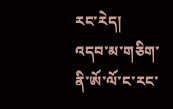རང་རེད།
འདབ་མ་གཅིག་ནི་ཨོ་ལོ་ང་རང་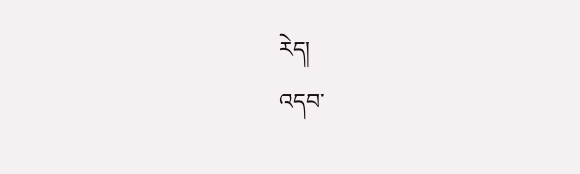རེད།
འདབ་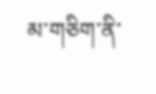མ་གཅིག་ནི་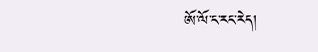ཨོ་ལོ་ང་རང་རེད།